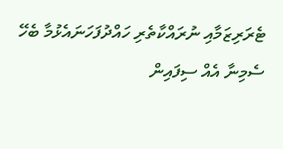ޓެރަރިޒަމާއި ނުރައްކާތެރި ހައްދުފަހަނައެޅުމާ ބެހޭ ސެމިނާ އެއް ސިފައިން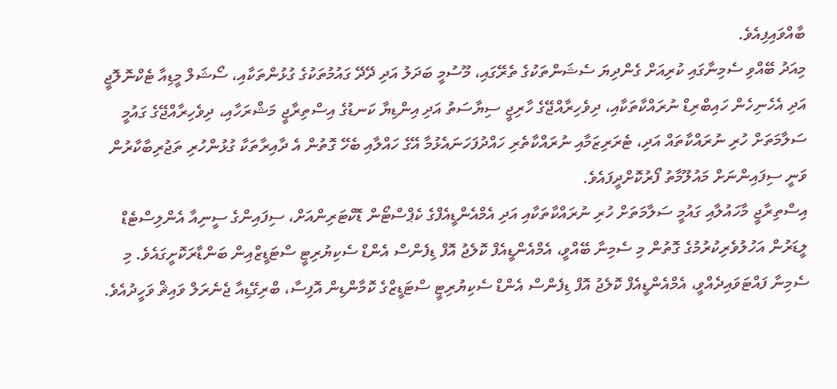ބާއްވައިފިއެވެ.
މިއަދު ބޭއްވި ސެމިނާގައި ކުރިއަށް ގެންދިޔަ ސެޝަންތަކުގެ ތެރޭގައި، މޫސުމީ ބަދަލު އަދި ދޭދޭ ގައުމުތަކުގެ ގުޅުންތަކާއި، ސޯޝަލް މީޑިއާ ޓެކްނޮލޮޖީ އަދި އެހެނިހެން ހައިބްރިޑް ނުރައްކާތަކާއި، ދިވެހިރާއްޖޭގެ ހާރިޖީ ސިޔާސަތު އަދި އިންޑިޔާ ކަނޑުގެ އިސްތިރާޖީ މަޝްރަހާއި، ދިވެހިރާއްޖޭގެ ގައުމީ ސަލާމަތަށް ހުރި ނުރައްކާތައް އަދި، ޓެރަރިޒަމާއި ނުރައްކާތެރި ހައްދުފަހަނައެޅުމާ އޭގެ ހައްލާއި ބެހޭ ގޮތުން އެ ދާއިރާތަކާ ގުޅުންހުރި ތަޖުރިބާކާރުން ވަނީ ސިފައިންނަށް މައުލޫމާތު ފޯރުކޮށްދީފައެވެ.
އިސްތިރާޖީ މާހައުލާއި ގައުމީ ސަލާމަތަށް ހުރި ނުރައްކާތަކާއި އަދި އެމްއެންޑީއެފްގެ ކެޕްސްޓޯން ޑޮކްޓަރިންއަށް، ސިފައިންގެ ސީނިއާ އެންލިސްޓެޑް ލީޑަރުން އަހުލުވެރިކުރުމުގެ ގޮތުން މި ސެމިނާ ބޭއްވީ، އެމްއެންޑީއެފް ކޮލެޖު އޮފް ޑިފެންސް އެންޑް ސެކިޔުރިޓީ ސްޓަޑީޒްއިން ބަންޑާރަކޮށީގައެވެ. މި ސެމިނާ ފައްޓަވައިދެއްވީ، އެމްއެންޑީއެފް ކޮލެޖު އޮފް ޑިފެންސް އެންޑް ސެކިޔުރިޓީ ސްޓަޑީޒްގެ ކޮމާންޑިން އޮފިސާ، ބްރިގޭޑިއާ ޖެނެރަލް ވައިޘް ވަހީދުއެވެ.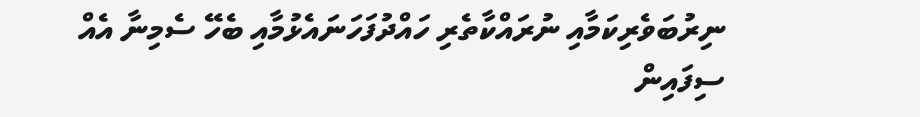ނިރުބަވެރިކަމާއި ނުރައްކާތެރި ހައްދުފަހަނައެޅުމާއި ބެހޭ ސެމިނާ އެއް ސިފައިން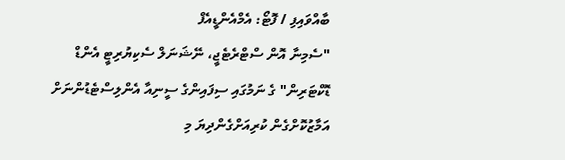ބާއްވައިފި / ފޮޓޯ: އެމްއެންޑީއެފް
"ސެމިނާ އޮން ސްޓްރެޓެޖީ، ނޭޝަނަލް ސެކިޔުރިޓީ އެންޑް ޑޮކްޓަރިން" ގެ ނަމުގައި ސިފައިންގެ ސީނިއާ އެންލިސްޓެޑުންނަށް އަމާޒުކޮށްގެން ކުރިއަށްގެންދިޔަ މި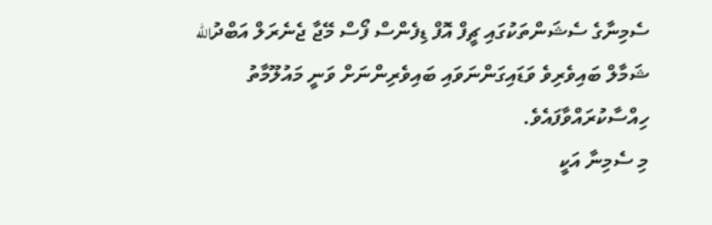ސެމިނާގެ ސެޝަންތަކުގައި ޗީފް އޮފް ޑިފެންސް ފޯސް މޭޖާ ޖެނެރަލް އަބްދުالله ޝަމާލް ބައިވެރިވެ ވަޑައިގަންނަވައި ބައިވެރިންނަށް ވަނީ މައުލޫމާތު ހިއްސާކުރައްވާފައެވެ.
މި ސެމިނާ އަކީ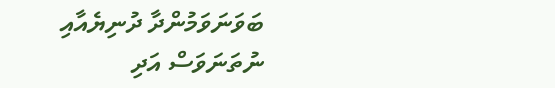ބަވަނަވަމުންދާ ދުނިޔެއާއި ނުތަނަވަސް އަދި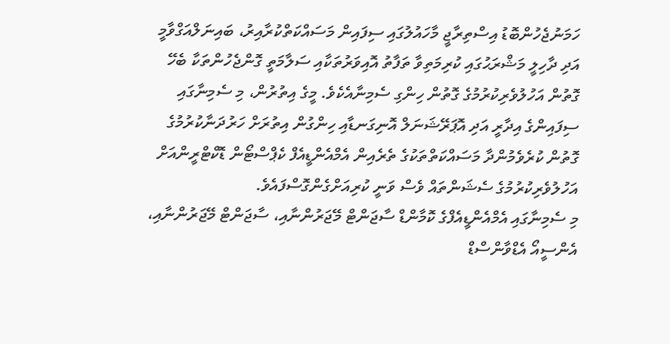ހަމަނުޖެހުންބޮޑު އިސްތިރާޖީ މާހައުލުގައި ސިފައިން މަސައްކަތްކުރާއިރު، ބައިނަލްއަގްވާމީ އަދި ދާހިލީ މަޝްރަޙުގައި ކުރިމަތިވާ ތަފާތު އޮއިވަރުތަކާއި ސަލާމަތީ ގޮންޖެހުންތަކާ ބެހޭ ގޮތުން އަހުލުވެރިކުރުމުގެ ގޮތުން ހިންގި ސެމިނާއެކެވެ. މީގެ އިތުރުން، މި ސެމިނާގައި ސިފައިންގެ އިދާރީ އަދި އޮޕަރޭޝަނަލް އޮނިގަނޑާއި ހިންގުން އިތުރަށް ހަރުދަނާކުރުމުގެ ގޮތުން ކުރެވެމުންދާ މަސައްކަތްތަކުގެ ތެރެއިން އެމްއެންޑީއެފް ކެޕްސްޓޯން ޑޮކްޓްރީންއަށް އަހުލުވެރިކުރުމުގެ ސެޝަންތައް ވެސް ވަނީ ކުރިއަށްގެންގޮސްފައެވެ.
މި ސެމިނާގައި އެމްއެންޑީއެފްގެ ކޮމާންޑް ސާޖަންޓް މޭޖަރުންނާއި، ސާޖަންޓް މޭޖަރުންނާއި، އެންސީއޯ އެޑްވާންސްޑް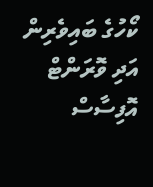ކޯހުގެ ބައިވެރިން އަދި ވޮރަންޓް އޮފިސާސް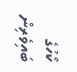ކޯހުގެ ބައިވެރިން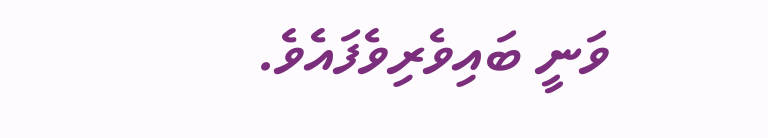ވަނީ ބައިވެރިވެފައެވެ.